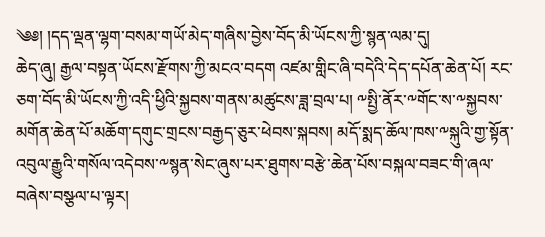༄༅། །དད་ལྡན་ལྷག་བསམ་གཡོ་མེད་གཞིས་བྱེས་བོད་མི་ཡོངས་ཀྱི་སྙན་ལམ་དུ།
ཆེད་ཞུ། རྒྱལ་བསྟན་ཡོངས་རྫོགས་ཀྱི་མངའ་བདག འཛམ་གླིང་ཞི་བདེའི་དེད་དཔོན་ཆེན་པོ། རང་ཅག་བོད་མི་ཡོངས་ཀྱི་འདི་ཕྱིའི་སྐྱབས་གནས་མཚུངས་ཟླ་བྲལ་པ། ༸སྤྱི་ནོར་༸གོང་ས་༸སྐྱབས་མགོན་ཆེན་པོ་མཆོག་དགུང་གྲངས་བརྒྱད་ཅུར་ཕེབས་སྐབས། མདོ་སྨད་ཆོལ་ཁས་༸སྐུའི་གྱ་སྟོན་འབུལ་རྒྱུའི་གསོལ་འདེབས་༸སྙན་སེང་ཞུས་པར་ཐུགས་བརྩེ་ཆེན་པོས་བསྐལ་བཟང་གི་ཞལ་བཞེས་བསྩལ་པ་ལྟར།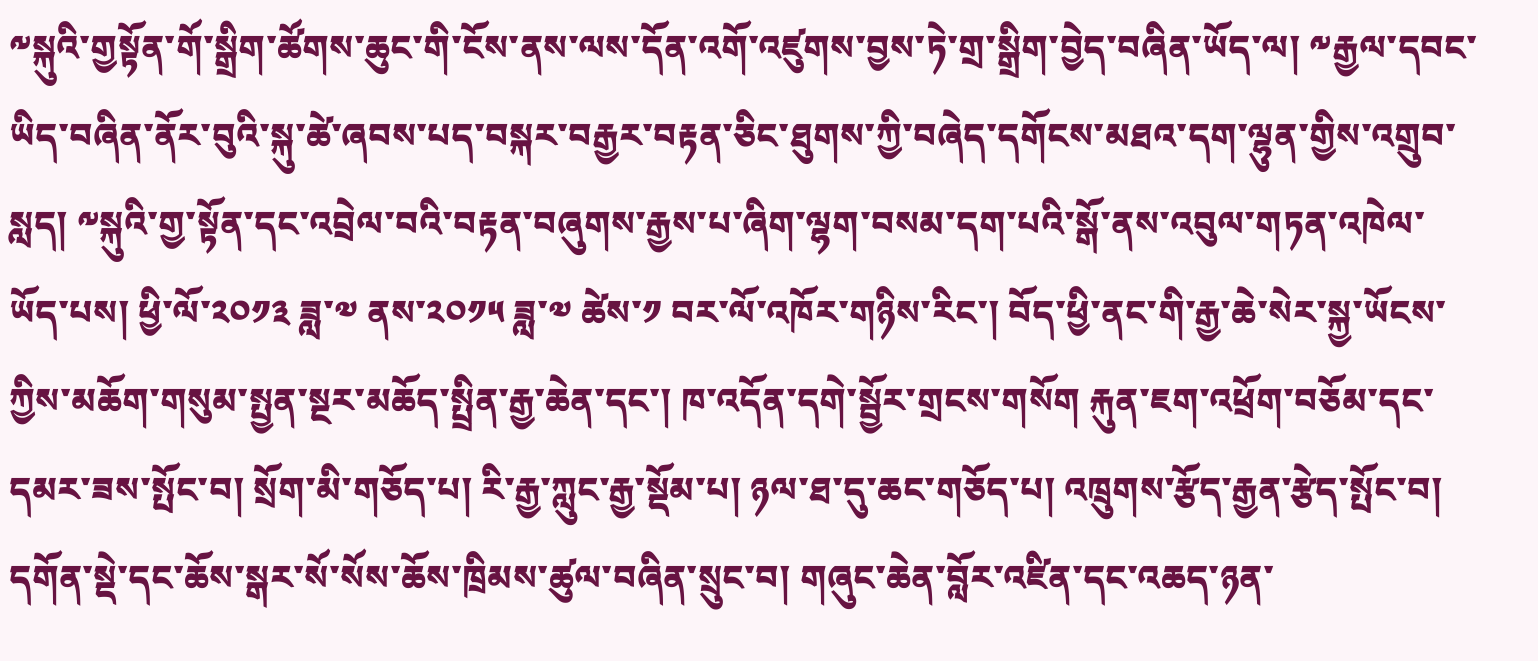༸སྐུའི་གྱསྟོན་གོ་སྒྲིག་ཚོགས་ཆུང་གི་ངོས་ནས་ལས་དོན་འགོ་འཛུགས་བྱས་ཏེ་གྲ་སྒྲིག་བྱེད་བཞིན་ཡོད་ལ། ༸རྒྱལ་དབང་ཡིད་བཞིན་ནོར་བུའི་སྐུ་ཚེ་ཞབས་པད་བསྐར་བརྒྱར་བརྟན་ཅིང་ཐུགས་ཀྱི་བཞེད་དགོངས་མཐའ་དག་ལྷུན་གྱིས་འགྲུབ་སླད། ༸སྐུའི་གྱ་སྟོན་དང་འབྲེལ་བའི་བརྟན་བཞུགས་རྒྱས་པ་ཞིག་ལྷག་བསམ་དག་པའི་སྒོ་ནས་འབུལ་གཏན་འཁེལ་ཡོད་པས། ཕྱི་ལོ་༢༠༡༣ ཟླ་༧ ནས་༢༠༡༥ ཟླ་༧ ཚེས་༡ བར་ལོ་འཁོར་གཉིས་རིང་། བོད་ཕྱི་ནང་གི་རྒྱ་ཆེ་སེར་སྐྱ་ཡོངས་ཀྱིས་མཆོག་གསུམ་སྤྱན་སྔར་མཆོད་སྤྲིན་རྒྱ་ཆེན་དང་། ཁ་འདོན་དགེ་སྦྱོར་གྲངས་གསོག རྐུན་ཇག་འཕྲོག་བཅོམ་དང་དམར་ཟས་སྤོང་བ། སྲོག་མི་གཅོད་པ། རི་རྒྱ་ཀླུང་རྒྱ་སྡོམ་པ། ཉལ་ཐ་དུ་ཆང་གཅོད་པ། འཁྲུགས་རྩོད་རྒྱན་རྩེད་སྤོང་བ། དགོན་སྡེ་དང་ཆོས་སྒར་སོ་སོས་ཆོས་ཁྲིམས་ཚུལ་བཞིན་སྲུང་བ། གཞུང་ཆེན་བློར་འཛིན་དང་འཆད་ཉན་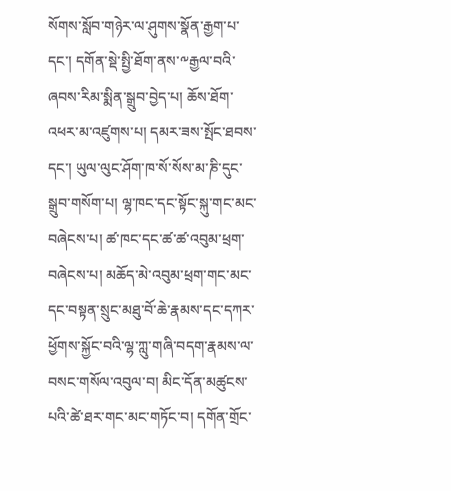སོགས་སློབ་གཉེར་ལ་ཤུགས་སྣོན་རྒྱག་པ་དང་། དགོན་སྡེ་སྤྱི་ཐོག་ནས་༸རྒྱལ་བའི་ཞབས་རིམ་སྨིན་སྒྲུབ་བྱེད་པ། ཆོས་ཐོག་འཕར་མ་འཛུགས་པ། དམར་ཟས་སྤོང་ཐབས་དང་། ཡུལ་ལུང་ཤོག་ཁ་སོ་སོས་མ་ཎི་དུང་སྒྲུབ་གསོག་པ། ལྷ་ཁང་དང་སྟོང་སྐུ་གང་མང་བཞེངས་པ། ཚ་ཁང་དང་ཚ་ཚ་འབུམ་ཕྲག་བཞེངས་པ། མཆོད་མེ་འབུམ་ཕྲག་གང་མང་དང་བསྟན་སྲུང་མཐུ་བོ་ཆེ་རྣམས་དང་དཀར་ཕྱོགས་སྐྱོང་བའི་ལྷ་ཀླུ་གཞི་བདག་རྣམས་ལ་བསང་གསོལ་འབུལ་བ། མིང་དོན་མཚུངས་པའི་ཚེ་ཐར་གང་མང་གཏོང་བ། དགོན་གྲོང་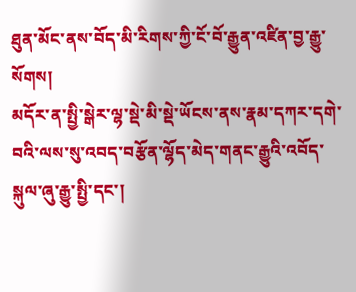ཐུན་མོང་ནས་བོད་མི་རིགས་ཀྱི་ངོ་བོ་རྒྱུན་འཛིན་བྱ་རྒྱུ་སོགས།
མདོར་ན་སྤྱི་སྒེར་ལྷ་སྡེ་མི་སྡེ་ཡོངས་ནས་རྣམ་དཀར་དགེ་བའི་ལས་སུ་འབད་བརྩོན་ལྷོད་མེད་གནང་རྒྱུའི་འབོད་སྐུལ་ཞུ་རྒྱུ་སྤྱི་དང་།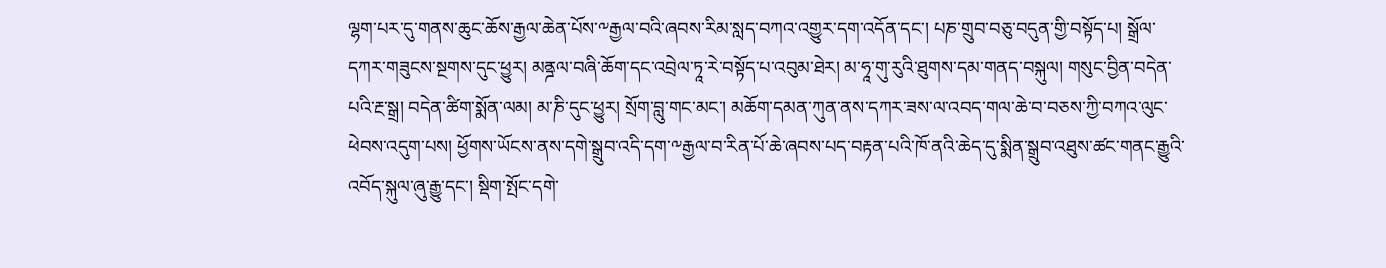ལྷག་པར་དུ་གནས་ཆུང་ཆོས་རྒྱལ་ཆེན་པོས་༸རྒྱལ་བའི་ཞབས་རིམ་སླད་བཀའ་འགྱུར་དག་འདོན་དང་། པཎ་གྲུབ་བཅུ་བདུན་གྱི་བསྟོད་པ། སྒྲོལ་དཀར་གཟུངས་སྔགས་དུང་ཕྱུར། མནྜལ་བཞི་ཆོག་དང་འབྲེལ་ཏཱ་རེ་བསྟོད་པ་འབུམ་ཐེར། མ་ཧཱ་གུ་རུའི་ཐུགས་དམ་གནད་བསྐུལ། གསུང་བྱིན་བདེན་པའི་རྔ་སྒྲ། བདེན་ཚིག་སྨོན་ལམ། མ་ཎི་དུང་ཕྱུར། སྲོག་བླུ་གང་མང་། མཆོག་དམན་ཀུན་ནས་དཀར་ཟས་ལ་འབད་གལ་ཆེ་བ་བཅས་ཀྱི་བཀའ་ལུང་ཕེབས་འདུག་པས། ཕྱོགས་ཡོངས་ནས་དགེ་སྒྲུབ་འདི་དག་༸རྒྱལ་བ་རིན་པོ་ཆེ་ཞབས་པད་བརྟན་པའི་ཁོ་ནའི་ཆེད་དུ་སྨིན་སྒྲུབ་འཐུས་ཚང་གནང་རྒྱུའི་འབོད་སྐུལ་ཞུ་རྒྱུ་དང་། སྡིག་སྤོང་དགེ་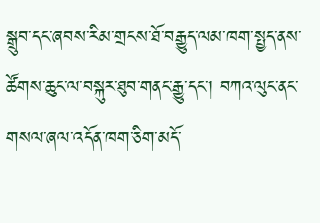སྒྲུབ་དང་ཞབས་རིམ་གྲངས་ཐོ་བརྒྱུད་ལམ་ཁག་སྤྱད་ནས་ཚོགས་ཆུང་ལ་བསྐུར་ཐུབ་གནང་རྒྱུ་དང་། བཀའ་ལུང་ནང་གསལ་ཞལ་འདོན་ཁག་ཅིག་མདོ་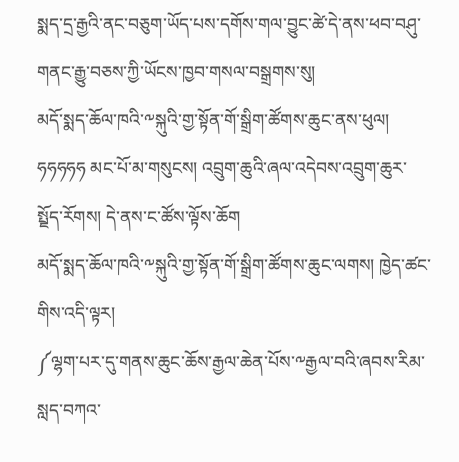སྨད་དྲ་རྒྱའི་ནང་བཅུག་ཡོད་པས་དགོས་གལ་བྱུང་ཚེ་དེ་ནས་ཕབ་བཤུ་གནང་རྒྱུ་བཅས་ཀྱི་ཡོངས་ཁྱབ་གསལ་བསྒྲགས་སུ།
མདོ་སྨད་ཆོལ་ཁའི་༸སྐུའི་གྱ་སྟོན་གོ་སྒྲིག་ཚོགས་ཆུང་ནས་ཕུལ།
ཧཧཧཧཧ མང་པོ་མ་གསུངས། འབྲུག་ཆུའི་ཞལ་འདེབས་འབྲུག་ཆུར་སྤྡོད་རོགས། དེ་ནས་ང་ཚོས་ལྟོས་ཆོག
མདོ་སྨད་ཆོལ་ཁའི་༸སྐུའི་གྱ་སྟོན་གོ་སྒྲིག་ཚོགས་ཆུང་ལགས། ཁྱེད་ཚང་གིས་འདི་ལྟར།
༼ལྷག་པར་དུ་གནས་ཆུང་ཆོས་རྒྱལ་ཆེན་པོས་༸རྒྱལ་བའི་ཞབས་རིམ་སླད་བཀའ་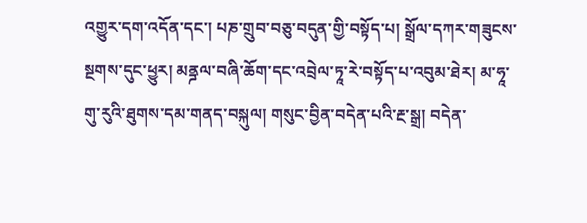འགྱུར་དག་འདོན་དང་། པཎ་གྲུབ་བཅུ་བདུན་གྱི་བསྟོད་པ། སྒྲོལ་དཀར་གཟུངས་སྔགས་དུང་ཕྱུར། མནྜལ་བཞི་ཆོག་དང་འབྲེལ་ཏཱ་རེ་བསྟོད་པ་འབུམ་ཐེར། མ་ཧཱ་གུ་རུའི་ཐུགས་དམ་གནད་བསྐུལ། གསུང་བྱིན་བདེན་པའི་རྔ་སྒྲ། བདེན་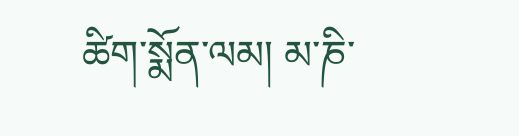ཚིག་སྨོན་ལམ། མ་ཎི་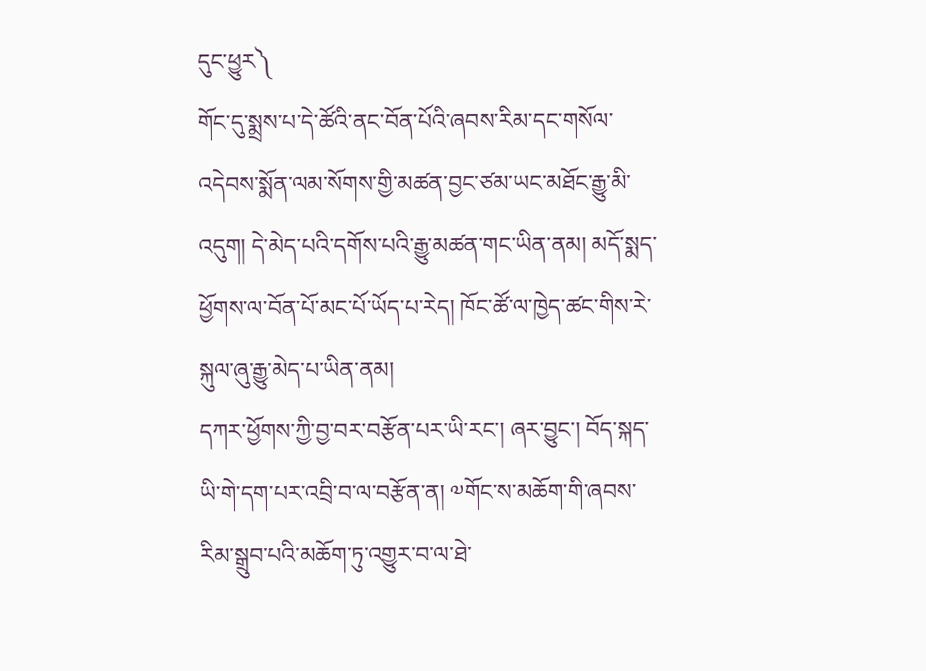དུང་ཕྱུར༽
གོང་དུ་སྨྲས་པ་དེ་ཚོའི་ནང་བོན་པོའི་ཞབས་རིམ་དང་གསོལ་འདེབས་སྨོན་ལམ་སོགས་གྱི་མཚན་བྱང་ཙམ་ཡང་མཐོང་རྒྱུ་མི་འདུག། དེ་མེད་པའི་དགོས་པའི་རྒྱུ་མཚན་གང་ཡིན་ནམ། མདོ་སྨད་ཕྱོགས་ལ་བོན་པོ་མང་པོ་ཡོད་པ་རེད། ཁོང་ཚོ་ལ་ཁྱེད་ཚང་གིས་རེ་སྐུལ་ཞུ་རྒྱུ་མེད་པ་ཡིན་ནམ།
དཀར་ཕྱོགས་ཀྱི་བྱ་བར་བརྩོན་པར་ཡི་རང་། ཞར་བྱུང་། བོད་སྐད་ཡི་གེ་དག་པར་འབྲི་བ་ལ་བརྩོན་ན། ༧གོང་ས་མཆོག་གི་ཞབས་རིམ་སྒྲུབ་པའི་མཆོག་ཏུ་འགྱུར་བ་ལ་ཐེ་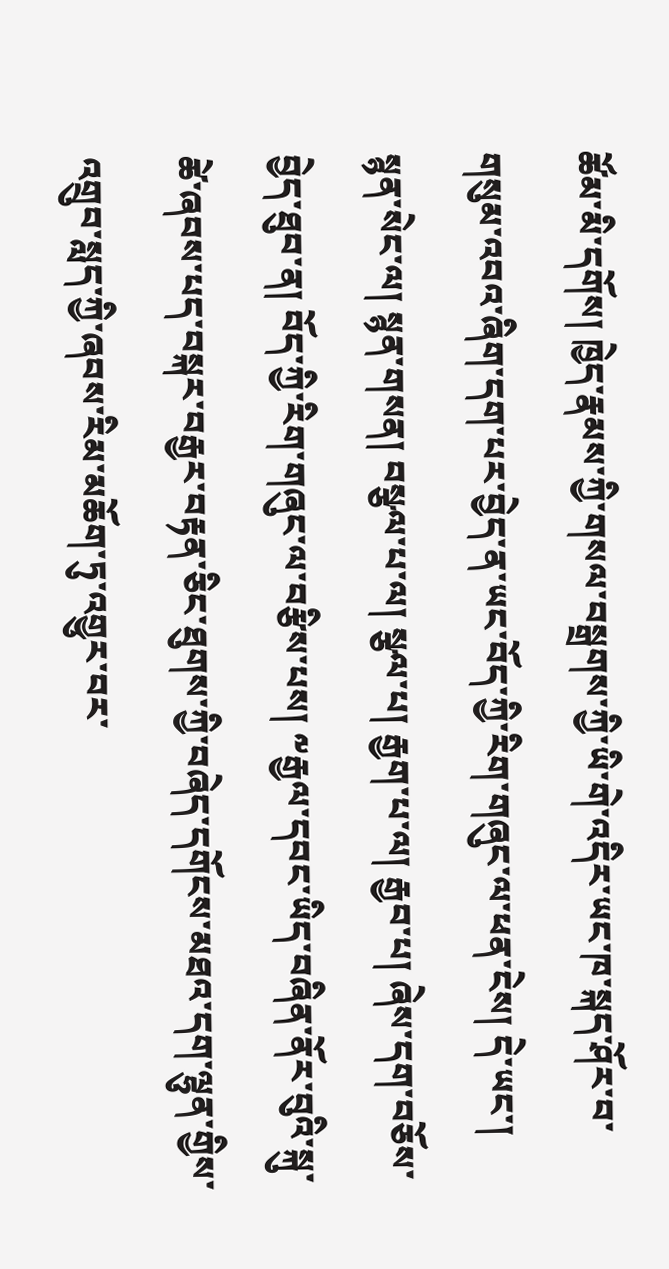ཚོམ་མི་དགོས། ཁྱེད་རྣམས་ཀྱི་གསལ་བསྒྲགས་ཀྱི་ཡི་གེ་འདིར་ཡང་ཁ་སྐད་ཤོར་བ་གསུམ་འབའ་ཞིག་དག་པར་བྱེད་ན་ཡང་བོད་ཀྱི་རིག་གཞུང་ལ་ཕན་ངེས། དེ་ཡང་། སྙན་སེང་ལ། སྙན་གསན། བསྩལ་པ་ལ། སྩལ་པ། རྒྱག་པ་ལ། རྒྱབ་པ། ཞེས་དག་བཅོས་བྱེད་ཐུབ་ན། བོད་ཀྱི་རིག་གཞུང་ལ་བརྩིས་པས། ༸རྒྱལ་དབང་ཡིད་བཞིན་ནོར་བུའི་སྐུ་ཚེ་ཞབས་པད་བསྐར་བརྒྱར་བརྟན་ཅིང་ཐུགས་ཀྱི་བཞེད་དགོངས་མཐའ་དག་ལྷུན་གྱིས་འགྲུབ་སླད་ཀྱི་ཞབས་རིམ་མཆོག་ཏུ་འགྱུར་བར་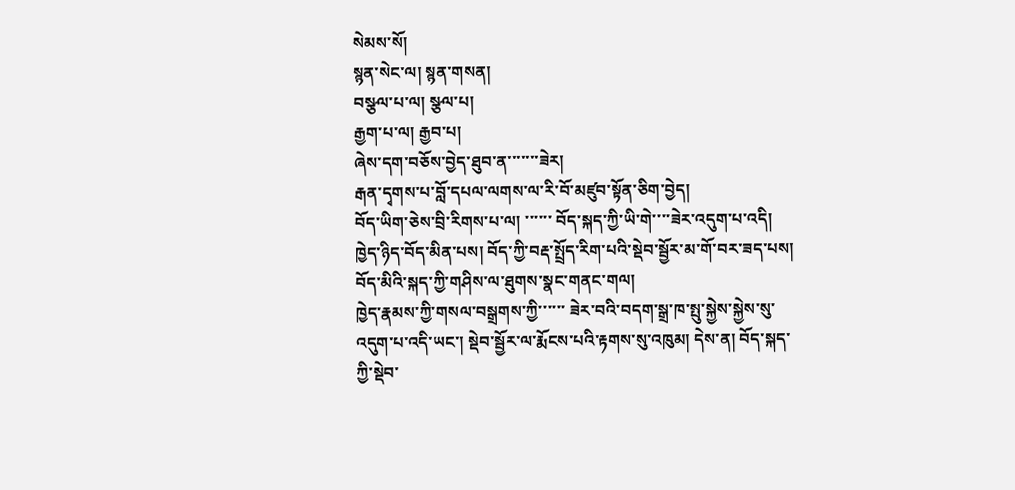སེམས་སོ།
སྙན་སེང་ལ། སྙན་གསན།
བསྩལ་པ་ལ། སྩལ་པ།
རྒྱག་པ་ལ། རྒྱབ་པ།
ཞེས་དག་བཅོས་བྱེད་ཐུབ་ན་་་་་་་ཟེར།
རྒན་དྭགས་པ་བློ་དཔལ་ལགས་ལ་རི་བོ་མཛུབ་སྟོན་ཅིག་བྱེད།
བོད་ཡིག་ཅེས་བྲི་རིགས་པ་ལ། ་་་་་་ བོད་སྐད་ཀྱི་ཡི་གེ་་་་ཟེར་འདུག་པ་འདི། ཁྱེད་ཉིད་བོད་མིན་པས། བོད་ཀྱི་བརྡ་སྤྲོད་རིག་པའི་སྡེབ་སྦྱོར་མ་གོ་བར་ཟད་པས། བོད་མིའི་སྐད་ཀྱི་གཤིས་ལ་ཐུགས་སྣང་གནང་གལ།
ཁྱེད་རྣམས་ཀྱི་གསལ་བསྒྲགས་ཀྱི་་་་་་ ཟེར་བའི་བདག་སྒྲ་ཁ་སྤུ་སྐྱེས་སྐྱེས་སུ་འདུག་པ་འདི་ཡང་། སྡེབ་སྦྱོར་ལ་རྨོངས་པའི་རྟགས་སུ་འཁུམ། དེས་ན། བོད་སྐད་ཀྱི་སྡེབ་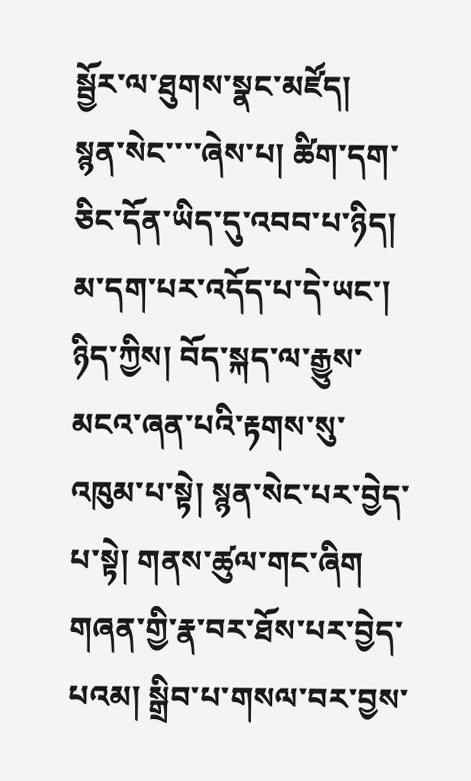སྦྱོར་ལ་ཐུགས་སྣང་མཛོད།
སྙན་སེང་་་་ཞེས་པ། ཚིག་དག་ཅིང་དོན་ཡིད་དུ་འབབ་པ་ཉིད། མ་དག་པར་འདོད་པ་དེ་ཡང་། ཉིད་ཀྱིས། བོད་སྐད་ལ་རྒྱུས་མངའ་ཞན་པའི་རྟགས་སུ་འཁུམ་པ་སྟེ། སྙན་སེང་པར་བྱེད་པ་སྟེ། གནས་ཚུལ་གང་ཞིག གཞན་གྱི་རྣ་བར་ཐོས་པར་བྱེད་པའམ། སྒྲིབ་པ་གསལ་བར་བྱས་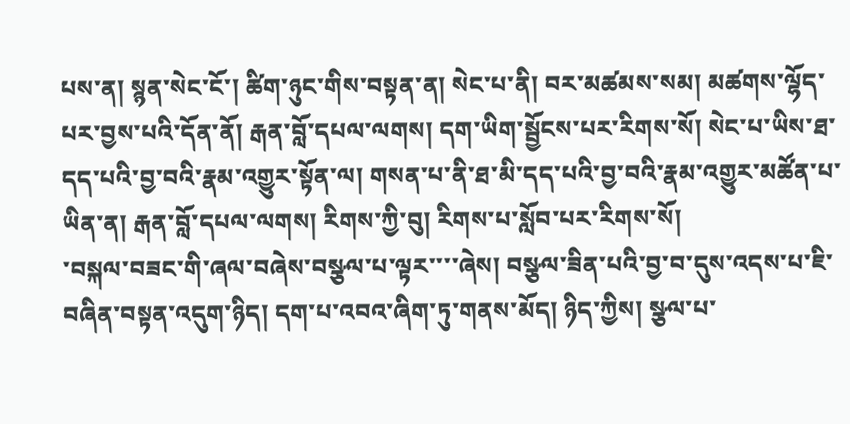པས་ན། སྙན་སེང་ངོ་། ཚིག་ཉུང་གིས་བསྟན་ན། སེང་པ་ནི། བར་མཚམས་སམ། མཚགས་ལྷོད་པར་བྱས་པའི་དོན་ནོ། རྒན་བློ་དཔལ་ལགས། དག་ཡིག་སྦྱོངས་པར་རིགས་སོ། སེང་པ་ཡིས་ཐ་དད་པའི་བྱ་བའི་རྣམ་འགྱུར་སྟོན་ལ། གསན་པ་ནི་ཐ་མི་དད་པའི་བྱ་བའི་རྣམ་འགྱུར་མཚོན་པ་ཡིན་ན། རྒན་བློ་དཔལ་ལགས། རིགས་ཀྱི་བུ། རིགས་པ་སློབ་པར་རིགས་སོ།
་བསྐལ་བཟང་གི་ཞལ་བཞེས་བསྩལ་པ་ལྟར་་་་ཞེས། བསྩལ་ཟིན་པའི་བྱ་བ་དུས་འདས་པ་ཇི་བཞིན་བསྟན་འདུག་ཉིད། དག་པ་འབའ་ཞིག་ཏུ་གནས་མོད། ཉིད་ཀྱིས། སྩལ་པ་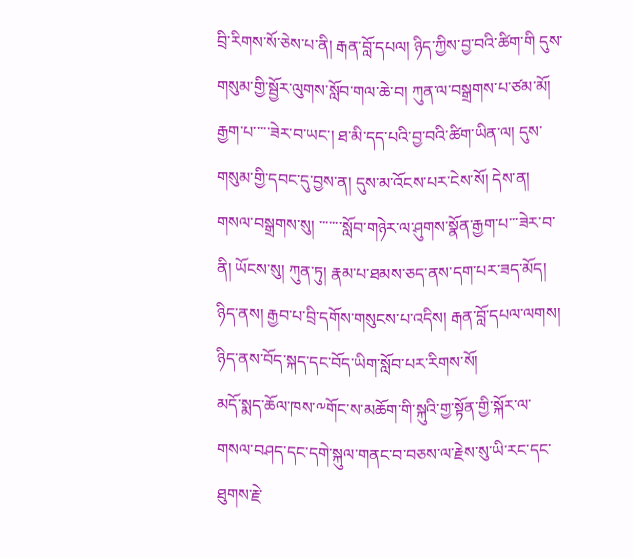བྲི་རིགས་སོ་ཅེས་པ་ནི། རྒན་བློ་དཔལ། ཉིད་ཀྱིས་བྱ་བའི་ཚིག་གི དུས་གསུམ་གྱི་སྦྱོར་ལུགས་སློབ་གལ་ཆེ་བ། ཀུན་ལ་བསྒྲགས་པ་ཙམ་མོ།
རྒྱག་པ་་་་་ཟེར་བ་ཡང་། ཐ་མི་དད་པའི་བྱ་བའི་ཚིག་ཡིན་ལ། དུས་གསུམ་གྱི་དབང་དུ་བྱས་ན། དུས་མ་འོངས་པར་ངེས་སོ། དེས་ན། གསལ་བསྒྲགས་སུ། ་་་་་་་སློབ་གཉེར་ལ་ཤུགས་སྣོན་རྒྱག་པ་་་ཟེར་བ་ནི། ཡོངས་སུ། ཀུན་ཏུ། རྣམ་པ་ཐམས་ཅད་ནས་དག་པར་ཟད་མོད། ཉིད་ནས། རྒྱབ་པ་བྲི་དགོས་གསུངས་པ་འདིས། རྒན་བློ་དཔལ་ལགས། ཉིད་ནས་བོད་སྐད་དང་བོད་ཡིག་སློབ་པར་རིགས་སོ།
མདོ་སྨད་ཆོལ་ཁས་༸གོང་ས་མཆོག་གི་སྐུའི་གྱ་སྟོན་གྱི་སྐོར་ལ་གསལ་བཤད་དང་དགེ་སྐུལ་གནང་བ་བཅས་ལ་རྗེས་སུ་ཡི་རང་དང་ཐུགས་རྗེ་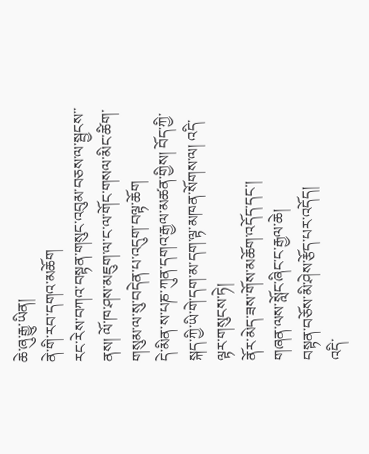ཆེ་ཞུ་རྒྱུ་ཡིན།
ནེ་གི་རབ་དགའ་མཆོག
རང་རེས་བཀའ་བསྟན་གསུང་འབུམ་བཅས་ལ་སྦྱངས་་ནས། ལོ་ཁ་ཤས་མཇུག་ལ་ང་ལ་གོང་གསལ་མིང་ཚིག་གསུམ་ལ་སུ་བདེན་པ་འདུག་བལྟ་ཆོག
དེ་མིན་ས་པཎ་ཀུན་དགའ་རྒྱལ་མཚན་གྱིས། བོད་ཀྱི་སྐད་ཀྱི་ཡི་གེ་དག་མ་དག་ལྟ་མཁན་སོགས་ལ། འདི་ལྟར་གསུངས་ཏེ།
ནོར་མེད་ཟས་གོས་མཆོག་འདོད་དང་།
གཞན་ལས་སློང་ཞིང་ང་རྒྱལ་ཆེ།
བསྟན་བཅོས་མི་ཤེས་རྩོད་པར་འདོད།
འདི་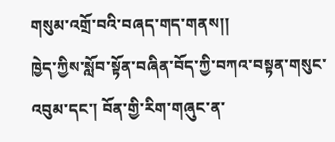གསུམ་འགྲོ་བའི་བཞད་གད་གནས།།
ཁྱེད་ཀྱིས་སློབ་སྟོན་བཞིན་བོད་ཀྱི་བཀའ་བསྟན་གསུང་འབུམ་དང་། བོན་གྱི་རིག་གཞུང་ན་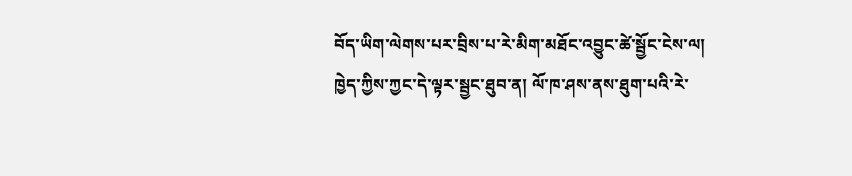བོད་ཡིག་ལེགས་པར་བྲིས་པ་རེ་མིག་མཐོང་འབྱུང་ཚེ་སྦྱོང་ངེས་ལ། ཁྱེད་ཀྱིས་ཀྱང་དེ་ལྟར་སྦྱང་ཐུབ་ན། ལོ་ཁ་ཤས་ནས་ཐུག་པའི་རེ་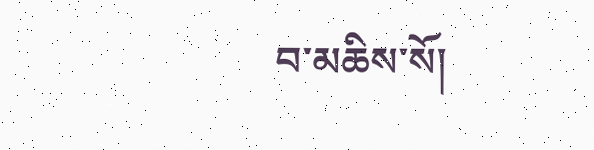བ་མཆིས་སོ།